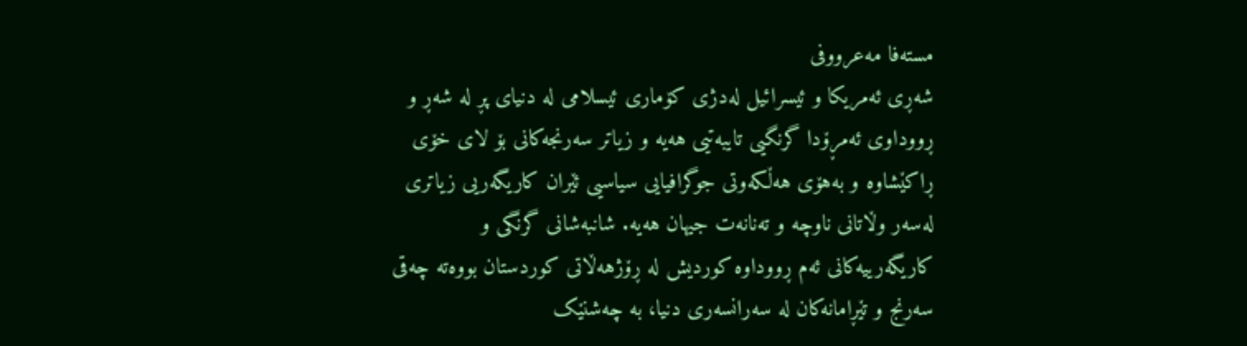مستەفا مەعرووفی
شەڕی ئەمریکا و ئیسرائیل لەدژی کۆماری ئیسلامی لە دنیای پڕ لە شەڕ و ڕووداوی ئەمڕۆدا گرنگیی تایبەتیی هەیە و زیاتر سەرنجەکانی بۆ لای خۆی ڕاکێشاوە و بەهۆی هەڵکەوتی جوگرافیایی سیاسیی ئێران کاریگەریی زیاتری لەسەر وڵاتانی ناوچە و تەنانەت جیهان هەیە. شانبەشانی گرنگی و کاریگەرییەکانی ئەم ڕووداوە کوردیش لە ڕۆژهەڵاتی کوردستان بووەتە چەقی سەرنج و تێڕامانەکان لە سەرانسەری دنیا، بە چەشنێک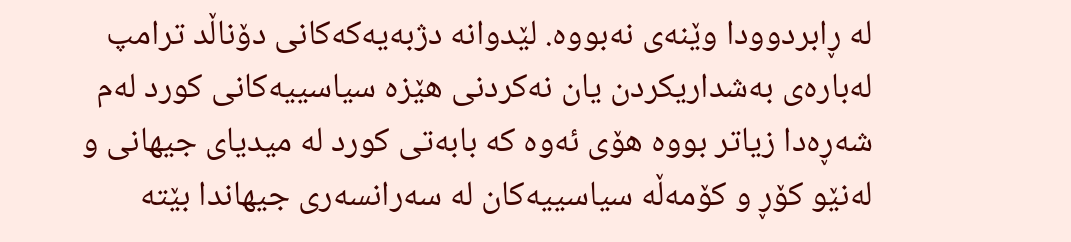لە ڕابردوودا وێنەی نەبووە. لێدوانە دژبەیەکەکانی دۆناڵد ترامپ لەبارەی بەشداریکردن یان نەکردنی هێزە سیاسییەکانی کورد لەم شەڕەدا زیاتر بووە هۆی ئەوە کە بابەتی کورد لە میدیای جیهانی و لەنێو کۆڕ و کۆمەڵە سیاسییەکان لە سەرانسەری جیهاندا بێتە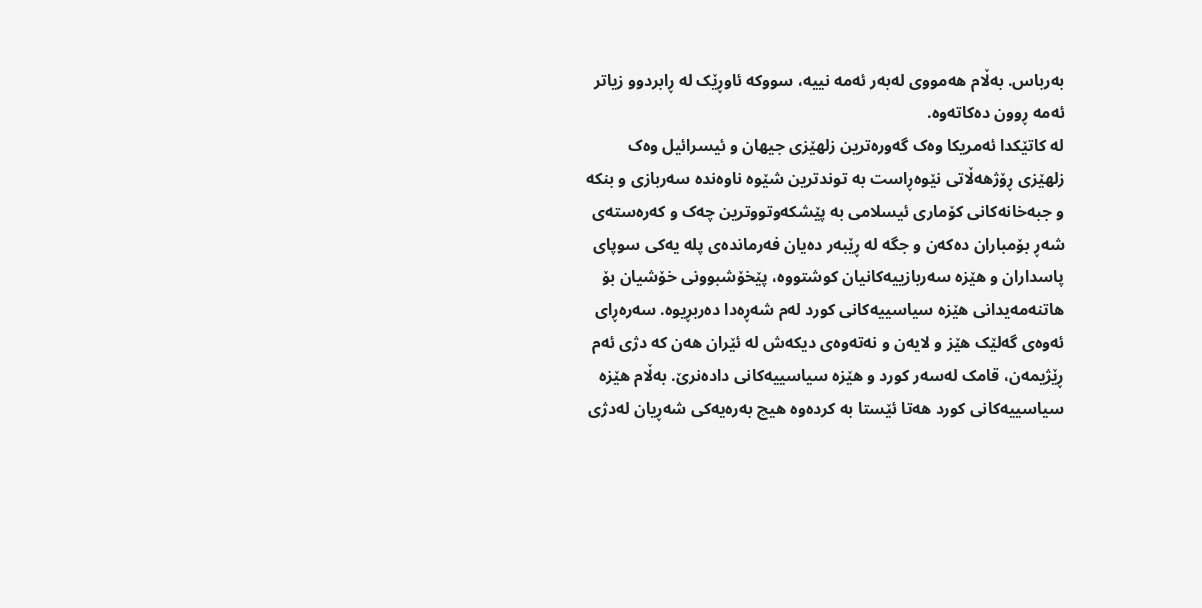بەرباس. بەڵام هەمووی لەبەر ئەمە نییە، سووکە ئاوڕێک لە ڕابردوو زیاتر ئەمە ڕوون دەکاتەوە.
لە کاتێکدا ئەمریکا وەک گەورەترین زلهێزی جیهان و ئیسرائیل وەک زلهێزی ڕۆژهەڵاتی نێوەڕاست بە توندترین شێوە ناوەندە سەربازی و بنکە و جبەخانەکانی کۆماری ئیسلامی بە پێشکەوتووترین چەک و کەرەستەی شەڕ بۆمباران دەکەن و جگە لە ڕێبەر دەیان فەرماندەی پلە یەکی سوپای پاسداران و هێزە سەربازییەکانیان کوشتووە، پێخۆشبوونی خۆشیان بۆ هاتنەمەیدانی هێزە سیاسییەکانی کورد لەم شەڕەدا دەربڕیوە. سەرەڕای ئەوەی گەلێک هێز و لایەن و نەتەوەی دیکەش لە ئێران هەن کە دژی ئەم ڕێژیمەن، قامک لەسەر کورد و هێزە سیاسییەکانی دادەنرێ. بەڵام هێزە سیاسییەکانی کورد هەتا ئێستا بە کردەوە هیچ بەرەیەکی شەڕیان لەدژی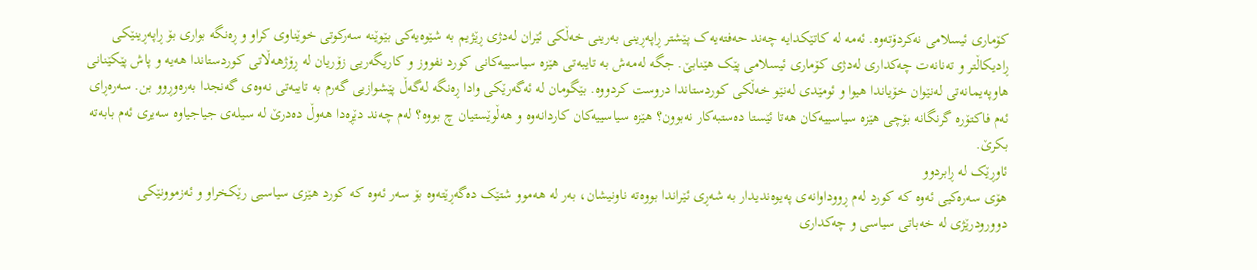کۆماری ئیسلامی نەکردۆتەوە. ئەمە لە کاتێکدایە چەند حەفتەیەک پێشتر ڕاپەڕینی بەرینی خەڵکی ئێران لەدژی ڕێژیم بە شێوەیەکی بێوێنە سەرکوتی خوێناوی کراو و ڕەنگە بواری بۆ ڕاپەڕینێکی ڕادیکاڵتر و تەنانەت چەکداری لەدژی کۆماری ئیسلامی پێک هێنابێ. جگە لەمەش بە تایبەتی هێزە سیاسییەکانی کورد نفووز و کاریگەریی زۆریان لە ڕۆژهەڵاتی کوردستاندا هەیە و پاش پێکێنانی هاوپەیمانەتی لەنێوان خۆیاندا هیوا و ئومێدی لەنێو خەڵکی کوردستاندا دروست کردووە. بێگومان لە ئەگەرێکی وادا ڕەنگە لەگەڵ پێشوازیی گەرم بە تایبەتی نەوەی گەنجدا بەرەوڕوو بن. سەرەڕای ئەم فاکتۆرە گرنگانە بۆچی هێزە سیاسییەکان هەتا ئێستا دەستبەکار نەبوون؟ هێزە سیاسییەکان کاردانەوە و هەڵوێستیان چ بووە؟ لەم چەند دێڕەدا هەوڵ دەدرێ لە سیلەی جیاجیاوە سەیری ئەم بابەتە بکرێ.
ئاوڕێک لە ڕابردوو
هۆی سەرەکیی ئەوە کە کورد لەم ڕووداوانەی پەیوەندیدار بە شەڕی ئێراندا بووەتە ناونیشان، بەر لە هەموو شتێک دەگەڕێتەوە بۆ سەر ئەوە کە کورد هێزی سیاسیی رێکخراو و ئەزموونێکی دوورودرێژی لە خەباتی سیاسی و چەکداری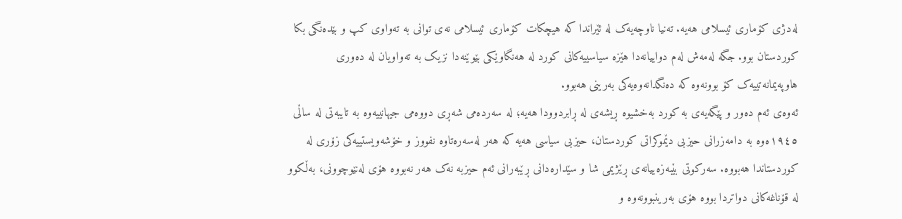لەدژی کۆماری ئیسلامی هەیە. تەنیا ناوچەیەک لە ئێراندا کە هیچکات کۆماری ئیسلامی نەی توانی بە تەواوی کپ و بێدەنگی بکا کوردستان بوو. جگە لەمەش لەم دواییانەدا هێزە سیاسییەکانی کورد لە هەنگاوێکی بێوێنەدا نزیک بە تەواویان لە دەوری هاوپەیمانەتییەک کۆ بوونەوە کە دەنگدانەوەیەکی بەرینی هەبوو.
ئەوەی ئەم دەور و پێگەیەی بە کورد بەخشیوە ڕیشەی لە ڕابردوودا هەیە؛ لە سەردەمی شەڕی دووەمی جیهانییەوە بە تایبەتی لە ساڵی ١٩٤٥ەوە بە دامەزرانی حیزبی دێموکراتی کوردستان، حیزبی سیاسی هەیە کە هەر لەسەرەتاوە نفووز و خۆشەویستییەکی زۆری لە کوردستاندا هەبووە. سەرکوتی بێبەزەییانەی ڕێژیمی شا و سێدارەدانی ڕێبەرانی ئەم حیزبە نەک هەر نەبووە هۆی لەنێوچوونی، بەڵکوو لە قۆناغەکانی دواتردا بووە هۆی بەرینبوونەوە و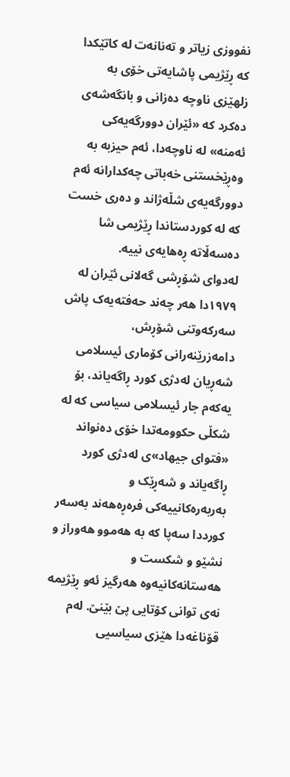نفووزی زیاتر و تەنانەت لە کاتێکدا کە ڕێژیمی پاشایەتی خۆی بە زلهێزی ناوچە دەزانی و بانگەشەی دەکرد کە «ئێران دوورگەیەکی ئەمنە» لە ناوچەدا، ئەم حیزبە بە وەڕێخستنی خەباتی چەکدارانە ئەم دوورگەیەی شڵەژاند و دەری خست کە لە کوردستاندا ڕێژیمی شا دەسەڵاتە ڕەهایەی نییە.
لەدوای شۆڕشی گەلانی ئێران لە ١٩٧٩دا هەر چەند حەفتەیەک پاش سەرکەوتنی شۆڕش، دامەزرێنەرانی کۆماری ئیسلامی شەڕیان لەدژی کورد ڕاگەیاند، بۆ یەکەم جار ئیسلامی سیاسی کە لە شکڵی حکوومەتدا خۆی دەنواند «فتوای جیهاد»ی لەدژی کورد ڕاگەیاند و شەڕێک و بەربەرەکانییەکی فرەڕەهەند بەسەر کورددا سەپا کە بە هەموو هەوراز و نشێو و شکست و هەستانەکانیەوە هەرگیز ئەو ڕێژیمە نەی توانی کۆتایی پێ بێنێ. لەم قۆناغەدا هێزی سیاسیی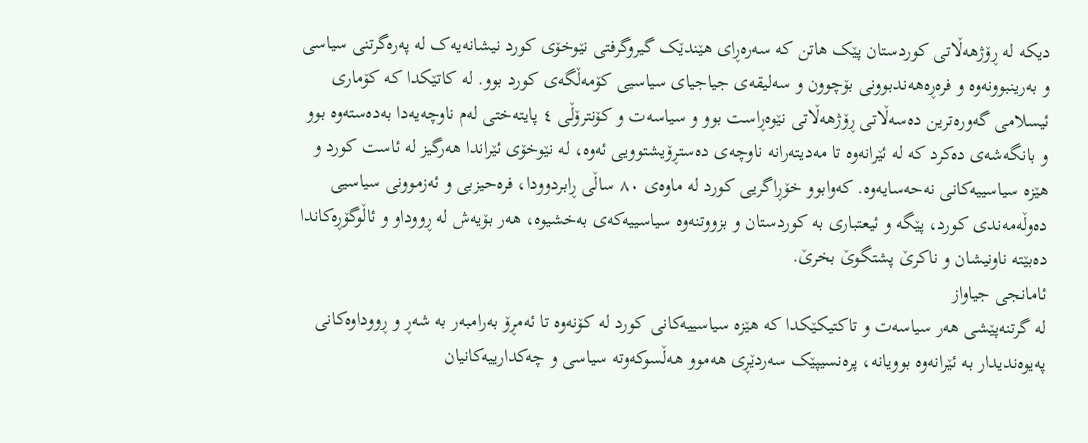دیکە لە ڕۆژهەڵاتی کوردستان پێک هاتن کە سەرەڕای هێندێک گیروگرفتی نێوخۆی کورد نیشانەیەک لە پەرەگرتنی سیاسی و بەرینبوونەوە و فرەڕەهەندبوونی بۆچوون و سەلیقەی جیاجیای سیاسیی کۆمەڵگەی کورد بوو. لە کاتێکدا کە کۆماری ئیسلامی گەورەترین دەسەڵاتی ڕۆژهەڵاتی نێوەڕاست بوو و سیاسەت و کۆنترۆڵی ٤ پایتەختی لەم ناوچەیەدا بەدەستەوە بوو و بانگەشەی دەکرد کە لە ئێرانەوە تا مەدیتەرانە ناوچەی دەستڕۆیشتوویی ئەوە، لە نێوخۆی ئێراندا هەرگیز لە ئاست کورد و هێزە سیاسییەکانی نەحەسایەوە. کەوابوو خۆڕاگریی کورد لە ماوەی ٨٠ ساڵی ڕابردوودا، فرەحیزبی و ئەزموونی سیاسیی دەوڵەمەندی کورد، پێگە و ئیعتباری بە کوردستان و بزووتنەوە سیاسییەکەی بەخشیوە، هەر بۆیەش لە ڕووداو و ئاڵوگۆڕەکاندا دەبێتە ناونیشان و ناکرێ پشتگوێ بخرێ.
ئامانجی جیاواز
لە گرتنەپێشی هەر سیاسەت و تاکتیکێکدا کە هێزە سیاسییەکانی کورد لە کۆنەوە تا ئەمڕۆ بەرامبەر بە شەڕ و ڕووداوەکانی پەیوەندیدار بە ئێرانەوە بوویانە، پرەنسیپێک سەردێڕی هەموو هەڵسوکەوتە سیاسی و چەکدارییەکانیان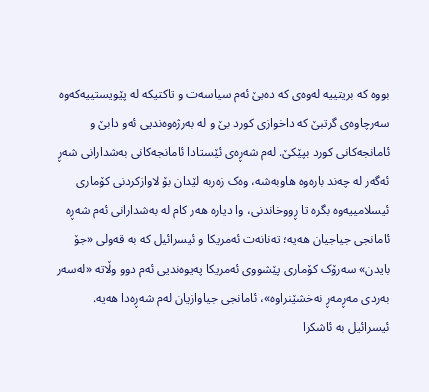بووە کە بریتییە لەوەی کە دەبێ ئەم سیاسەت و تاکتیکە لە پێویستییەکەوە سەرچاوەی گرتبێ کە داخوازی کورد بێ و لە بەرژەوەندیی ئەو دابێ و ئامانجەکانی کورد بپێکێ. لەم شەڕەی ئێستادا ئامانجەکانی بەشدارانی شەڕ ئەگەر لە چەند بارەوە هاوبەشە، وەک زەربە لێدان بۆ لاوازکردنی کۆماری ئیسلامییەوە بگرە تا ڕووخاندنی، وا دیارە هەر کام لە بەشدارانی ئەم شەڕە ئامانجی جیاجیان هەیە؛ تەنانەت ئەمریکا و ئیسرائیل کە بە قەولی «جۆ بایدن» سەرۆک کۆماری پێشووی ئەمریکا پەیوەندیی ئەم دوو وڵاتە «لەسەر بەردی مەڕمەڕ نەخشێنراوە»، ئامانجی جیاوازیان لەم شەڕەدا هەیە. ئیسرائیل بە ئاشکرا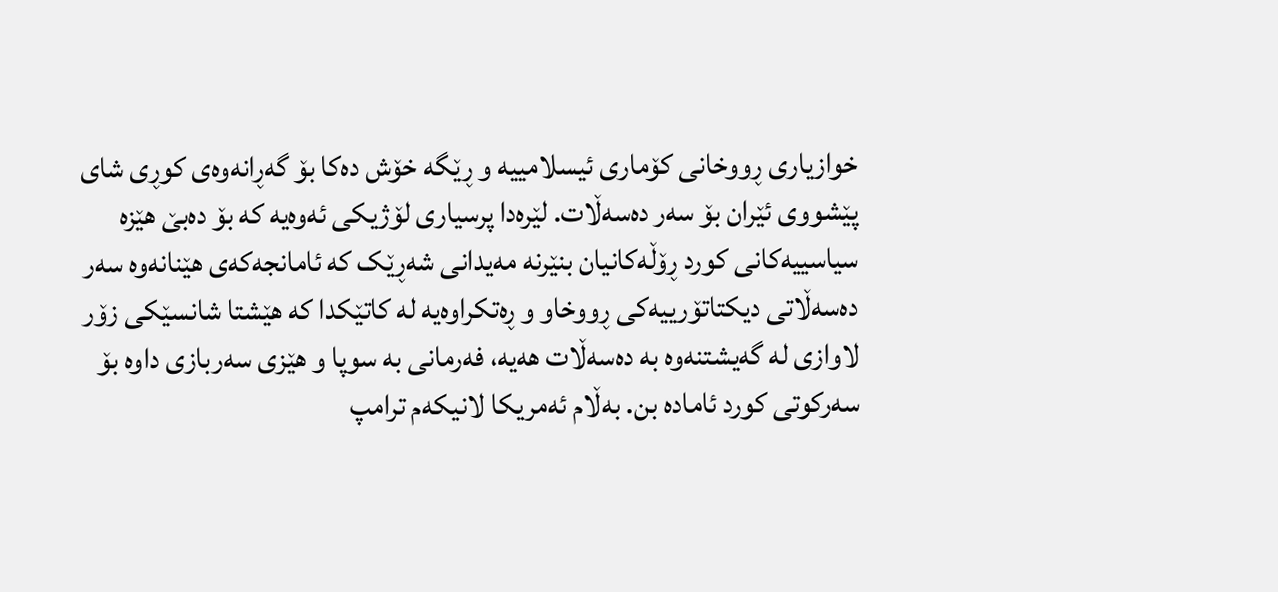خوازیاری ڕووخانی کۆماری ئیسلامییە و ڕێگە خۆش دەکا بۆ گەڕانەوەی کوڕی شای پێشووی ئێران بۆ سەر دەسەڵات. لێرەدا پرسیاری لۆژیکی ئەوەیە کە بۆ دەبێ هێزە سیاسییەکانی کورد ڕۆڵەکانیان بنێرنە مەیدانی شەڕێک کە ئامانجەکەی هێنانەوە سەر دەسەڵاتی دیکتاتۆرییەکی ڕووخاو و ڕەتکراوەیە لە کاتێکدا کە هێشتا شانسێکی زۆر لاوازی لە گەیشتنەوە بە دەسەڵات هەیە، فەرمانی بە سوپا و هێزی سەربازی داوە بۆ سەرکوتی کورد ئامادە بن. بەڵام ئەمریکا لانیکەم ترامپ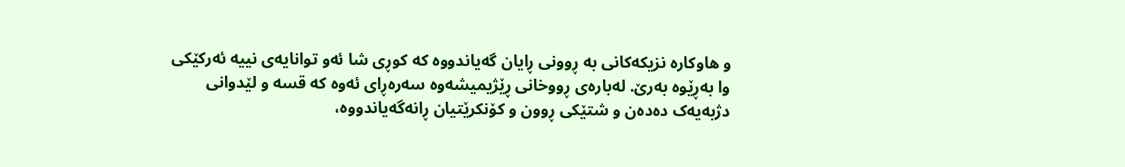و هاوکارە نزیکەکانی بە ڕوونی ڕایان گەیاندووە کە کوڕی شا ئەو توانایەی نییە ئەرکێکی وا بەڕێوە بەرێ. لەبارەی ڕووخانی ڕێژیمیشەوە سەرەڕای ئەوە کە قسە و لێدوانی دژبەیەک دەدەن و شتێکی ڕوون و کۆنکرێتیان ڕانەگەیاندووە،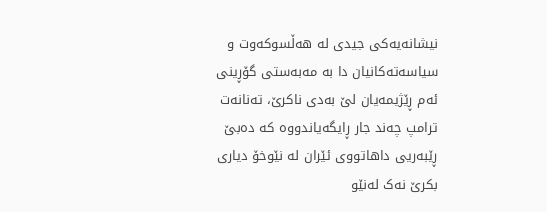نیشانەیەکی جیدی لە هەڵسوکەوت و سیاسەتەکانیان دا بە مەبەستی گۆڕینی ئەم ڕێژیمەیان لێ بەدی ناکرێ، تەنانەت ترامپ چەند جار ڕایگەیاندووە کە دەبێ ڕێبەریی داهاتووی ئێران لە نێوخۆ دیاری بکرێ نەک لەنێو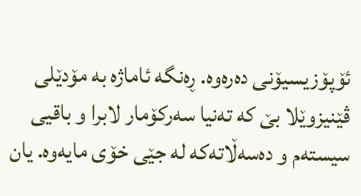ئۆپۆزیسیۆنی دەرەوە. ڕەنگە ئاماژە بە مۆدێلی ڤێنیزوێلا بێ کە تەنیا سەرکۆمار لابرا و باقیی سیستەم و دەسەڵاتەکە لە جێی خۆی مایەوە. یان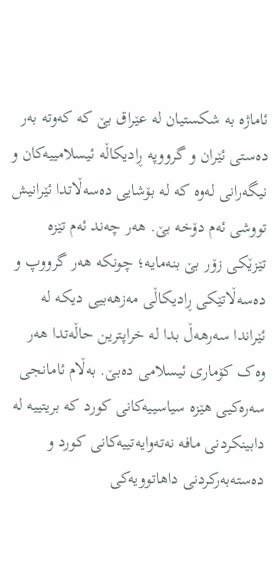ئاماژە بە شکستیان لە عێراق بێ کە کەوتە بەر دەستی ئێران و گرووپە ڕادیکاڵە ئیسلامییەکان و نیگەرانی لەوە کە لە بۆشایی دەسەڵاتدا ئێرانیش تووشی ئەم دۆخە بێ. هەر چەند ئەم تێزە تێزێکی زۆر بێ بنەمایە؛ چونکە هەر گرووپ و دەسەڵاتێکی ڕادیکاڵی مەزهەبیی دیکە لە ئێراندا سەرهەڵ بدا لە خراپترین حاڵەتدا هەر وەک کۆماری ئیسلامی دەبێ. بەڵام ئامانجی سەرەکیی هێزە سیاسییەکانی کورد کە بریتییە لە دابینکردنی مافە نەتەوایەتییەکانی کورد و دەستەبەرکردنی داهاتوویەکی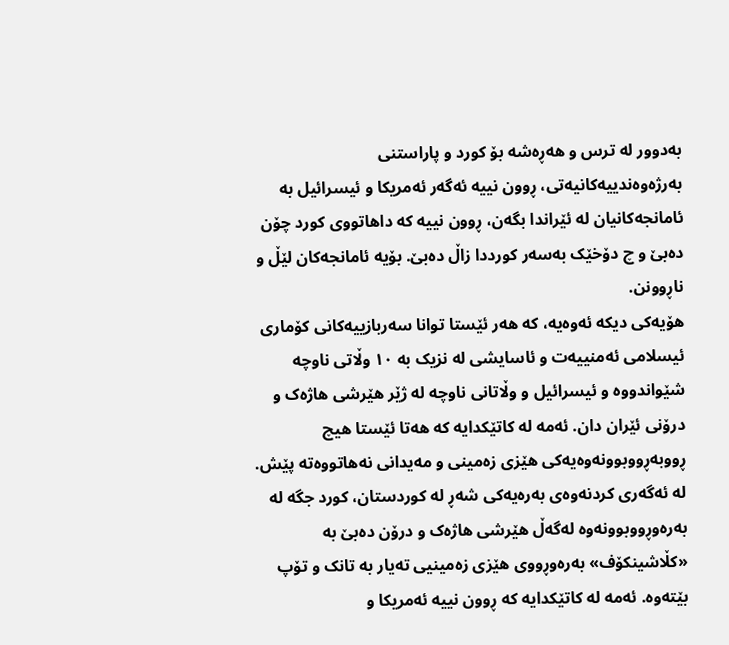بەدوور لە ترس و هەڕەشە بۆ کورد و پاراستنی بەرژەوەندییەکانیەتی، ڕوون نییە ئەگەر ئەمریکا و ئیسرائیل بە ئامانجەکانیان لە ئێراندا بگەن، ڕوون نییە کە داهاتووی کورد چۆن دەبێ و چ دۆخێک بەسەر کورددا زاڵ دەبێ. بۆیە ئامانجەکان لێڵ و ناڕوونن.
هۆیەکی دیکە ئەوەیە، کە هەر ئێستا توانا سەربازییەکانی کۆماری ئیسلامی ئەمنییەت و ئاسایشی لە نزیک بە ١٠ وڵاتی ناوچە شێواندووە و ئیسرائیل و وڵاتانی ناوچە لە ژێر هێرشی هاژەک و درۆنی ئێران دان. ئەمە لە کاتێکدایە کە هەتا ئێستا هیچ ڕووبەڕووبوونەوەیەکی هێزی زەمینی و مەیدانی نەهاتووەتە پێش. لە ئەگەری کردنەوەی بەرەیەکی شەڕ لە کوردستان، کورد جگە لە بەرەوڕووبوونەوە لەگەڵ هێرشی هاژەک و درۆن دەبێ بە «کڵاشینکۆف» بەرەوڕووی هێزی زەمینیی تەیار بە تانک و تۆپ بێتەوە. ئەمە لە کاتێکدایە کە ڕوون نییە ئەمریکا و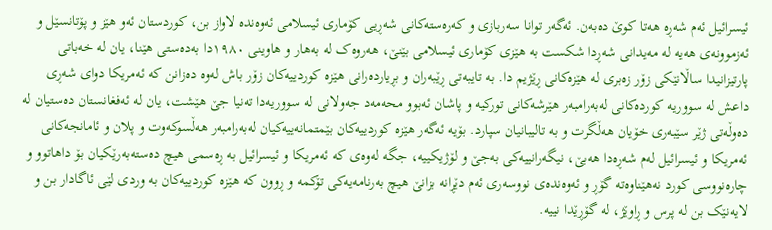ئیسرائیل ئەم شەڕە هەتا کوێ دەبەن. ئەگەر توانا سەربازی و کەرەستەکانی شەڕیی کۆماری ئیسلامی ئەوەندە لاواز بن، کوردستان ئەو هێز و پۆتانسێل و ئەزموونەی هەیە لە مەیدانی شەڕدا شکست بە هێزی کۆماری ئیسلامی بێنێ، هەروەک لە بەهار و هاوینی ١٩٨٠دا بەدەستی هێنا، یان لە خەباتی پارتیزانیدا ساڵانێکی زۆر زەبری لە هێزەکانی ڕێژیم دا. بە تایبەتی ڕێبەران و بڕیاردەرانی هێزە کوردییەکان زۆر باش لەوە دەزانن کە ئەمریکا دوای شەڕی داعش لە سووریە کوردەکانی لەبەرامبەر هێرشەکانی تورکیە و پاشان ئەبوو محەمەد جەولانی لە سووریەدا تەنیا جێ هێشت، یان لە ئەفغانستان دەستیان لە دەوڵەتی ژێر سێبەری خۆیان هەڵگرت و بە تالیبانیان سپارد. بۆیە ئەگەر هێزە کوردییەکان بێمتمانەییەکیان لەبەرامبەر هەڵسوکەوت و پلان و ئامانجەکانی ئەمریکا و ئیسرائیل لەم شەڕەدا هەبێ، نیگەرانییەکی بەجێ و لۆژیکییە، جگە لەوەی کە ئەمریکا و ئیسرائیل بە ڕەسمی هیچ دەستەبەرێکیان بۆ داهاتوو و چارەنووسی کورد نەهێناوەتە گۆڕ و ئەوەندەی نووسەری ئەم دێڕانە بزانێ هیچ بەرنامەیەکی تۆکمە و ڕوون کە هێزە کوردییەکان بە وردی لێی ئاگادار بن و لایەنێک بن لە پرس و ڕاوێژ، لە گۆڕێدا نییە.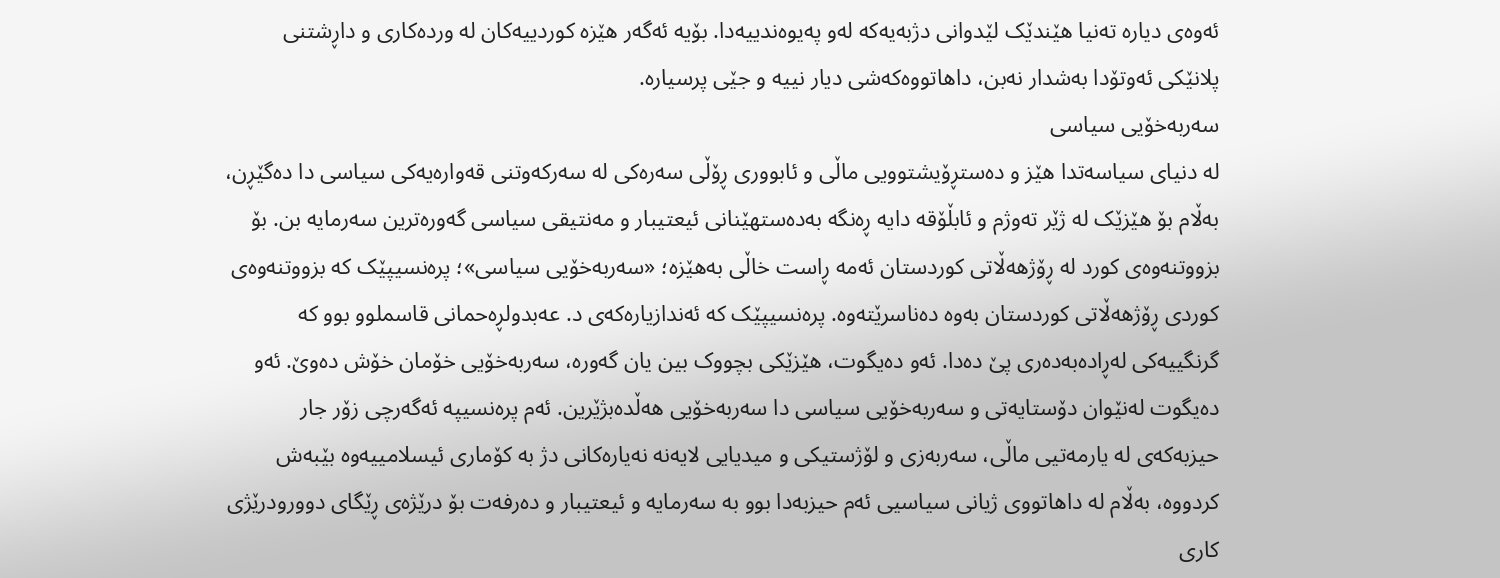ئەوەی دیارە تەنیا هێندێک لێدوانی دژبەیەکە لەو پەیوەندییەدا. بۆیە ئەگەر هێزە کوردییەکان لە وردەکاری و داڕشتنی پلانێکی ئەوتۆدا بەشدار نەبن، داهاتووەکەشی دیار نییە و جێی پرسیارە.
سەربەخۆیی سیاسی
لە دنیای سیاسەتدا هێز و دەستڕۆیشتوویی ماڵی و ئابووری ڕۆڵی سەرەکی لە سەرکەوتنی قەوارەیەکی سیاسی دا دەگێڕن، بەڵام بۆ هێزێک لە ژێر تەوژم و ئابڵۆقە دایە ڕەنگە بەدەستهێنانی ئیعتیبار و مەنتیقی سیاسی گەورەترین سەرمایە بن. بۆ بزووتنەوەی کورد لە ڕۆژهەڵاتی کوردستان ئەمە ڕاست خاڵی بەهێزە؛ «سەربەخۆیی سیاسی»؛ پرەنسیپێک کە بزووتنەوەی کوردی ڕۆژهەڵاتی کوردستان بەوە دەناسرێتەوە. پرەنسیپێک کە ئەندازیارەکەی د. عەبدولڕەحمانی قاسملوو بوو کە گرنگییەکی لەڕادەبەدەری پێ دەدا. ئەو دەیگوت، هێزێکی بچووک بین یان گەورە، سەربەخۆیی خۆمان خۆش دەوێ. ئەو دەیگوت لەنێوان دۆستایەتی و سەربەخۆیی سیاسی دا سەربەخۆیی هەڵدەبژێرین. ئەم پرەنسیپە ئەگەرچی زۆر جار حیزبەکەی لە یارمەتیی ماڵی، سەربەزی و لۆژستیکی و میدیایی لایەنە نەیارەکانی دژ بە کۆماری ئیسلامییەوە بێبەش کردووە، بەڵام لە داهاتووی ژیانی سیاسیی ئەم حیزبەدا بوو بە سەرمایە و ئیعتیبار و دەرفەت بۆ درێژەی ڕێگای دوورودرێژی کاری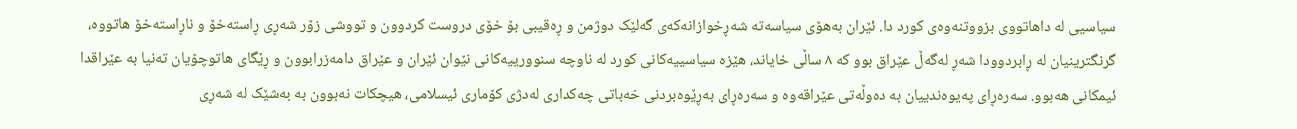سیاسیی لە داهاتووی بزووتنەوەی کورد دا. ئێران بەهۆی سیاسەتە شەڕخوازانەکەی گەلێک دوژمن و ڕەقیبی بۆ خۆی دروست کردوون و تووشی زۆر شەڕی ڕاستەخۆ و ناڕاستەخۆ هاتووە، گرنگترینیان لە ڕابردوودا شەڕ لەگەڵ عێراق بوو کە ٨ ساڵی خایاند، هێزە سیاسییەکانی کورد لە ناوچە سنوورییەکانی نێوان ئێران و عێراق دامەزرابوون و ڕێگای هاتوچۆیان تەنیا بە عێراقدا ئیمکانی هەبوو. سەرەڕای پەیوەندییان بە دەوڵەتی عێراقەوە و سەرەڕای بەڕێوەبردنی خەباتی چەکداری لەدژی کۆماری ئیسلامی، هیچکات نەبوون بە بەشێک لە شەڕی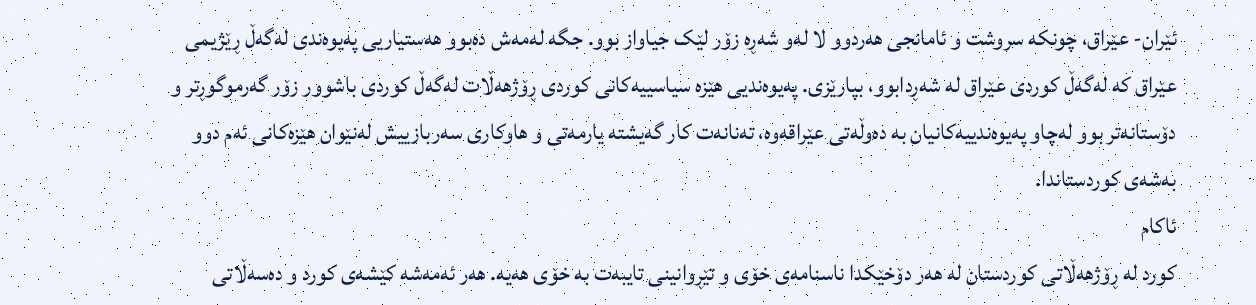ئێران- عێراق، چونکە سروشت و ئامانجی هەردوو لا لەو شەڕە زۆر لێک جیاواز بوو. جگە لەمەش دەبوو هەستیاریی پەیوەندی لەگەڵ ڕێژیمی عێراق کە لەگەڵ کوردی عێراق لە شەڕدابوو، بپارێزی. پەیوەندیی هێزە سیاسییەکانی کوردی ڕۆژهەڵات لەگەڵ کوردی باشوور زۆر گەرموگوڕتر و دۆستانەتر بوو لەچاو پەیوەندییەکانیان بە دەوڵەتی عێراقەوە، تەنانەت کار گەیشتە یارمەتی و هاوکاری سەربازییش لەنێوان هێزەکانی ئەم دوو بەشەی کوردستاندا.
ئاکام
کورد لە ڕۆژهەڵاتی کوردستان لە هەر دۆخێکدا ناسنامەی خۆی و تێڕوانینی تایبەت بە خۆی هەیە. هەر ئەمەشە کێشەی کورد و دەسەڵاتی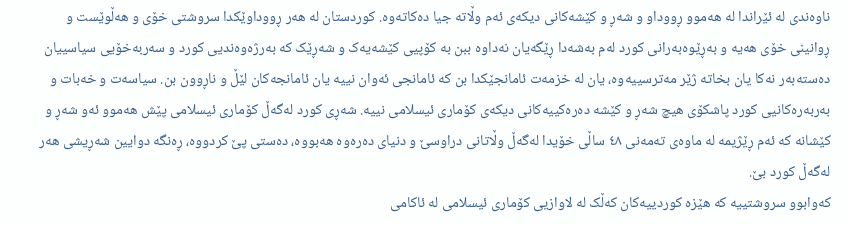ناوەندی لە ئێراندا لە هەموو ڕووداو و شەڕ و کێشەکانی دیکەی ئەم وڵاتە جیا دەکاتەوە. کوردستان لە هەر ڕووداوێکدا سروشتی خۆی و هەڵوێست و ڕوانینی خۆی هەیە و بەڕێوەبەرانی کورد لەم بەشەدا ڕێگەیان نەداوە ببن بە کۆپیی کێشەیەک و شەڕێک کە بەرژەوەندیی کورد و سەربەخۆیی سیاسییان دەستەبەر نەکا یان بخاتە ژێر مەترسییەوە، یان لە خزمەت ئامانجێکدا بن کە ئامانجی ئەوان نییە یان ئامانجەکان لێڵ و ناڕوون بن. سیاسەت و خەبات و بەربەرەکانیی کورد پاشکۆی هیچ شەڕ و کێشە دەرەکییەکانی دیکەی کۆماری ئیسلامی نییە. شەڕی کورد لەگەڵ کۆماری ئیسلامی پێش هەموو ئەو شەڕ و کێشانە کە ئەم ڕێژیمە لە ماوەی تەمەنی ٤٨ ساڵی خۆیدا لەگەڵ وڵاتانی دراوسێ و دنیای دەرەوە هەبووە، دەستی پێ کردووە، ڕەنگە دوایین شەڕیشی هەر لەگەڵ کورد بێ.
کەوابوو سروشتییە کە هێزە کوردییەکان کەڵک لە لاوازیی کۆماری ئیسلامی لە ئاکامی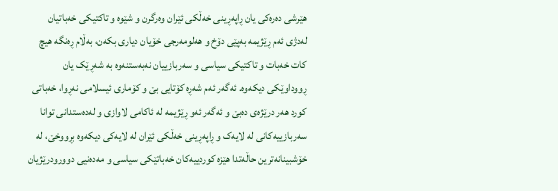هێرشی دەرەکی یان ڕاپەڕینی خەڵکی ئێران وەرگرن و شێوە و تاکتیکی خەباتیان لەدژی ئەم ڕێژیمە بەپێی دۆخ و هەلومەرجی خۆیان دیاری بکەن، بەڵام ڕەنگە هیچ کات خەبات و تاکتیکی سیاسی و سەربازییان نەبەستنەوە بە شەڕێک یان ڕووداوێکی دیکەوە. ئەگەر ئەم شەڕە کۆتایی بێ و کۆماری ئیسلامی نەڕوا، خەباتی کورد هەر درێژەی دەبێ و ئەگەر ئەو ڕێژیمە لە ئاکامی لاوازی و لەدەستدانی توانا سەربازییەکانی لە لایەک و ڕاپەڕینی خەڵکی ئێران لە لایەکی دیکەوە بڕووخێ، لە خۆشبینانەترین حاڵەتدا هێزە کوردییەکان خەباتێکی سیاسی و مەدەنیی دوورودرێژیان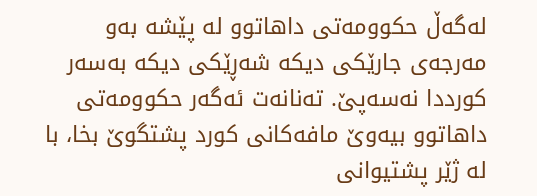لەگەڵ حکوومەتی داهاتوو لە پێشە بەو مەرجەی جارێکی دیکە شەڕێکی دیکە بەسەر کورددا نەسەپێ. تەنانەت ئەگەر حکوومەتی داهاتوو بیەوێ مافەکانی کورد پشتگوێ بخا، با لە ژێر پشتیوانی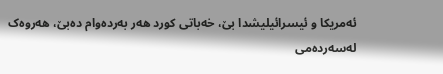ئەمریکا و ئیسرائیلیشدا بێ، خەباتی کورد هەر بەردەوام دەبێ، هەروەک لەسەردەمی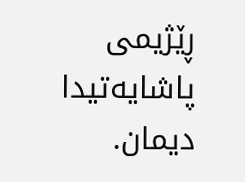ڕێژیمی پاشایەتیدا دیمان.